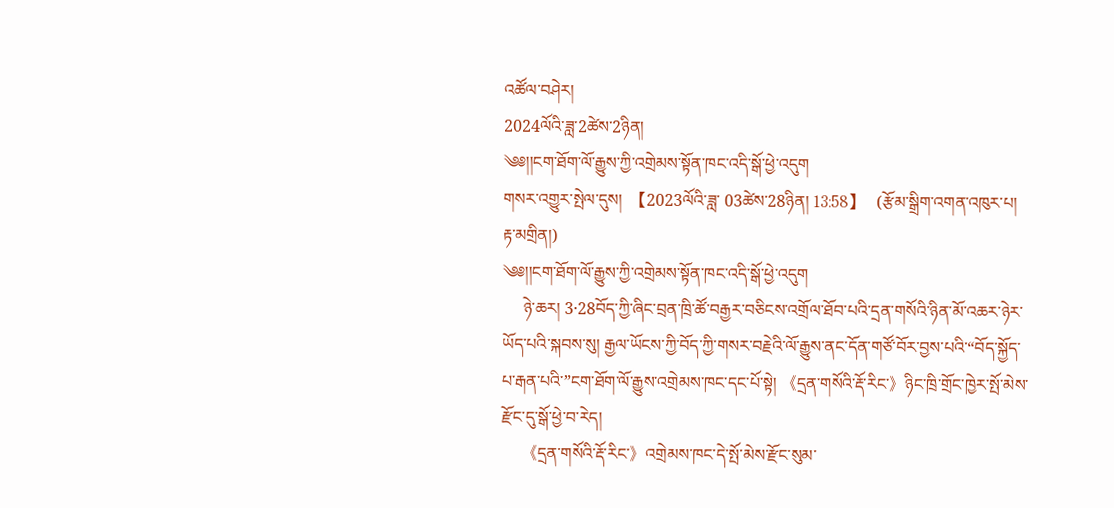འཚོལ་བཤེར།
2024ལོའི་ཟླ་2ཚེས་2ཉིན།
༄༅།།ངག་ཐོག་ལོ་རྒྱུས་ཀྱི་འགྲེམས་སྟོན་ཁང་འདི་སྒོ་ཕྱེ་འདུག
གསར་འགྱུར་སྤེལ་དུས།  【2023ལོའི་ཟླ་ 03ཚེས་28ཉིན། 13:58】   (རྩོམ་སྒྲིག་འགན་འཁུར་པ། རྟ་མགྲིན།)
༄༅།།ངག་ཐོག་ལོ་རྒྱུས་ཀྱི་འགྲེམས་སྟོན་ཁང་འདི་སྒོ་ཕྱེ་འདུག
     ཉེ་ཆར། 3·28བོད་ཀྱི་ཞིང་བྲན་ཁྲི་ཚོ་བརྒྱར་བཅིངས་འགྲོལ་ཐོབ་པའི་དྲན་གསོའི་ཉིན་མོ་འཆར་ཉེར་ཡོད་པའི་སྐབས་སུ། རྒྱལ་ཡོངས་ཀྱི་བོད་ཀྱི་གསར་བརྗེའི་ལོ་རྒྱུས་ནང་དོན་གཙོ་བོར་བྱས་པའི་“བོད་སྐྱོད་པ་རྒན་པའི་”ངག་ཐོག་ལོ་རྒྱུས་འགྲེམས་ཁང་དང་པོ་སྟེ། 《དྲན་གསོའི་རྡོ་རིང་》ཉིང་ཁྲི་གྲོང་ཁྱེར་སྤོ་མེས་རྫོང་དུ་སྒོ་ཕྱེ་བ་རེད།
     《དྲན་གསོའི་རྡོ་རིང་》འགྲེམས་ཁང་དེ་སྤོ་མེས་རྫོང་སུམ་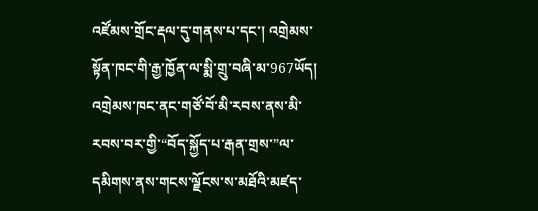འཛོམས་གྲོང་རྡལ་དུ་གནས་པ་དང་། འགྲེམས་སྟོན་ཁང་གི་རྒྱ་ཁྱོན་ལ་སྨི་གྲུ་བཞི་མ་967ཡོད། འགྲེམས་ཁང་ནང་གཙོ་བོ་མི་རབས་ནས་མི་རབས་བར་གྱི་“བོད་སྐྱོད་པ་རྒན་གྲས་”ལ་དམིགས་ནས་གངས་ལྗོངས་ས་མཐོའི་མཛད་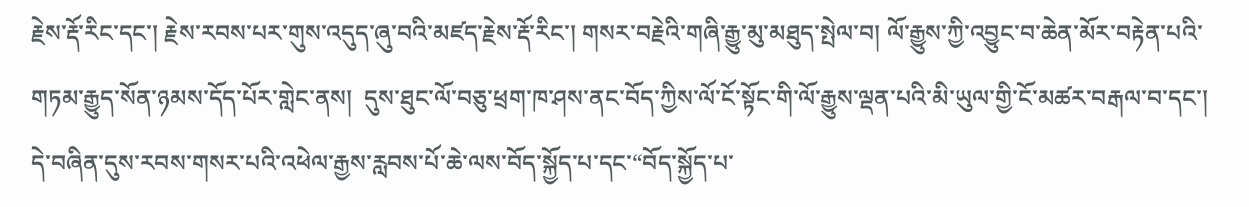རྗེས་རྡོ་རིང་དང་། རྗེས་རབས་པར་གུས་འདུད་ཞུ་བའི་མཛད་རྗེས་རྡོ་རིང་། གསར་བརྗེའི་གཞི་རྒྱུ་མུ་མཐུད་སྤེལ་བ། ལོ་རྒྱུས་ཀྱི་འབྱུང་བ་ཆེན་མོར་བརྟེན་པའི་གཏམ་རྒྱུད་སོན་ཉམས་དོད་པོར་གླེང་ནས།  དུས་ཐུང་ལོ་བཅུ་ཕྲག་ཁ་ཤས་ནང་བོད་ཀྱིས་ལོ་ངོ་སྟོང་གི་ལོ་རྒྱུས་ལྡན་པའི་མི་ཡུལ་གྱི་ངོ་མཚར་བརྒལ་བ་དང་། དེ་བཞིན་དུས་རབས་གསར་པའི་འཕེལ་རྒྱས་རླབས་པོ་ཆེ་ལས་བོད་སྐྱོད་པ་དང་“བོད་སྐྱོད་པ་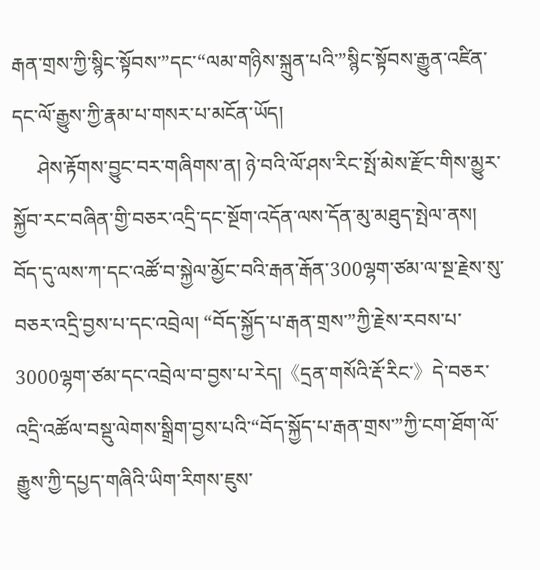རྒན་གྲས་ཀྱི་སྙིང་སྟོབས་”དང་“ལམ་གཉིས་སྐྲུན་པའི་”སྙིང་སྟོབས་རྒྱུན་འཛིན་དང་ལོ་རྒྱུས་ཀྱི་རྣམ་པ་གསར་པ་མངོན་ཡོད།
     ཤེས་རྟོགས་བྱུང་བར་གཞིགས་ན། ཉེ་བའི་ལོ་ཤས་རིང་སྤོ་མེས་རྫོང་གིས་མྱུར་སྐྱོབ་རང་བཞིན་གྱི་བཅར་འདྲི་དང་སྔོག་འདོན་ལས་དོན་མུ་མཐུད་སྤེལ་ནས། བོད་དུ་ལས་ཀ་དང་འཚོ་བ་སྐྱེལ་མྱོང་བའི་རྒན་རྒོན་300ལྷག་ཙམ་ལ་སྔ་རྗེས་སུ་བཅར་འདྲི་བྱས་པ་དང་འབྲེལ། “བོད་སྐྱོད་པ་རྒན་གྲས་”ཀྱི་རྗེས་རབས་པ་3000ལྷག་ཙམ་དང་འབྲེལ་བ་བྱས་པ་རེད།《དྲན་གསོའི་རྡོ་རིང་》དེ་བཅར་འདྲི་འཚོལ་བསྡུ་ལེགས་སྒྲིག་བྱས་པའི་“བོད་སྐྱོད་པ་རྒན་གྲས་”ཀྱི་ངག་ཐོག་ལོ་རྒྱུས་ཀྱི་དཔྱད་གཞིའི་ཡིག་རིགས་ཇུས་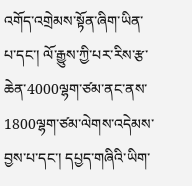འགོད་འགྲེམས་སྟོན་ཞིག་ཡིན་པ་དང་། ལོ་རྒྱུས་ཀྱི་པར་རིས་རྩ་ཆེན་4000ལྷག་ཙམ་ནང་ནས་1800ལྷག་ཙམ་ལེགས་འདེམས་བྱས་པ་དང་། དཔྱད་གཞིའི་ཡིག་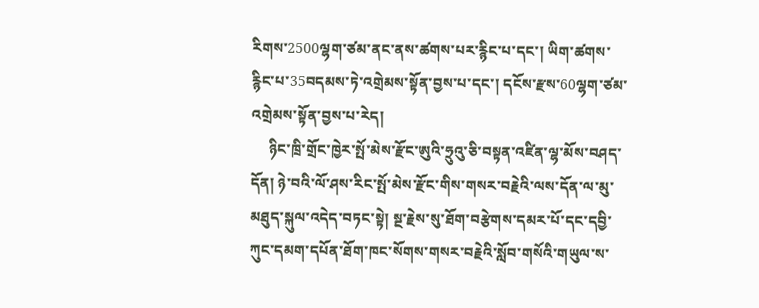རིགས་2500ལྷག་ཙམ་ནང་ནས་ཚགས་པར་རྙིང་པ་དང་། ཡིག་ཚགས་རྙིང་པ་35བདམས་ཏེ་འགྲེམས་སྟོན་བྱས་པ་དང་། དངོས་རྫས་60ལྷག་ཙམ་འགྲེམས་སྟོན་བྱས་པ་རེད།
     ཉིང་ཁྲི་གྲོང་ཁྱེར་སྤོ་མེས་རྫོང་ཨུའི་ཧྲུའུ་ཅི་བསྟན་འཛིན་ལྷ་མོས་བཤད་དོན། ཉེ་བའི་ལོ་ཤས་རིང་སྤོ་མེས་རྫོང་གིས་གསར་བརྗེའི་ལས་དོན་ལ་མུ་མཐུད་སྐུལ་འདེད་བཏང་སྟེ། སྔ་རྗེས་སུ་ཐོག་བརྩེགས་དམར་པོ་དང་དབྱི་ཀུང་དམག་དཔོན་ཐོག་ཁང་སོགས་གསར་བརྗེའི་སློབ་གསོའི་གཡུལ་ས་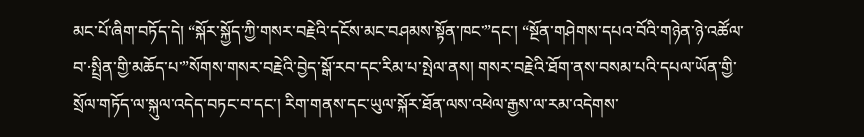མང་པོ་ཞིག་བཏོད་དེ། “སྐོར་སྐྱོད་ཀྱི་གསར་བརྗེའི་དངོས་མང་བཤམས་སྟོན་ཁང་”དང་། “སྔོན་གཤེགས་དཔའ་བོའི་གཉེན་ཉེ་འཚོལ་བ་·སྤྲིན་གྱི་མཆོད་པ་”སོགས་གསར་བརྗེའི་བྱེད་སྒོ་རབ་དང་རིམ་པ་སྤེལ་ནས། གསར་བརྗེའི་ཐོག་ནས་བསམ་པའི་དཔལ་ཡོན་གྱི་སྲོལ་གཏོད་ལ་སྐུལ་འདེད་བཏང་བ་དང་། རིག་གནས་དང་ཡུལ་སྐོར་ཐོན་ལས་འཕེལ་རྒྱས་ལ་རམ་འདེགས་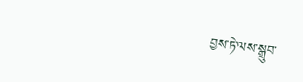བྱས་ཏེ་ལས་སྒྲུབ་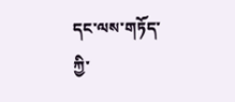དང་ལས་གཏོད་ཀྱི་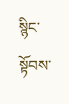སྙིང་སྟོབས་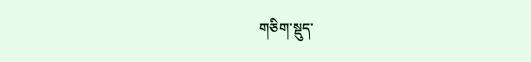གཅིག་སྡུད་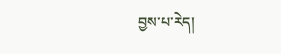བྱས་པ་རེད།